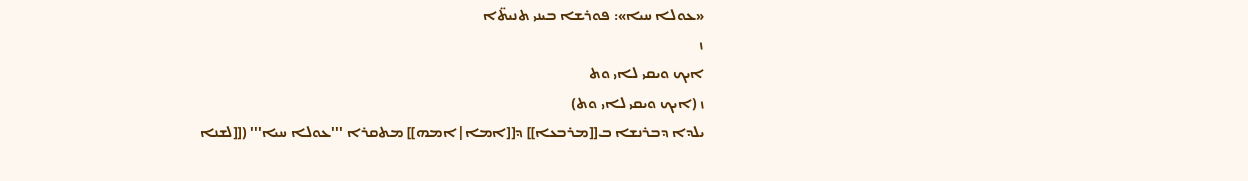«ܥܘܠܐ ܚܝܐ»: ܦܘܪܫܐ ܒܝܢܝ ܬܢܝܬ̈ܐ
ܙ
ܐܝܟ ܘܝܩܝ ܠܐܝ ܘܬ
ܙ (ܐܝܟ ܘܝܩܝ ܠܐܝ ܘܬ)
ܝܠܕܐ ܕܒܪܢܫܐ ܒ[[ܡܪܒܥܐ]] ܕ[[ܐܡܐ|ܐܡܗ]] ܡܬܩܪܐ '''ܥܘܠܐ ܚܝܐ''' ([[ܠܫܢܐ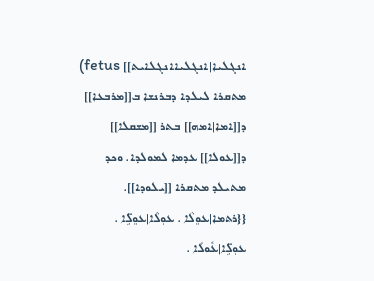ܐܢܓܠܝܐ|ܐܢܓܠܝܐܐܢܓܠܐܝܬ]] fetus) ܡܬܩܪܐ ܠܝܠܕܐ ܕܒܪܢܫܐ ܒ[[ܡܪܒܥܐ]] ܕ[[ܐܡܐ|ܐܡܗ]] ܒܬܪ [[ܡܫܩܠܐ]] ܕ[[ܥܘܠܐ]] ܥܕܡܐ ܠܡܘܠܕܐ. ܘܟܕ ܡܬܝܠܕ ܡܬܩܪܐ [[ܝܠܘܕܐ]].
{{ܪܬܡܐ|ܥܘܸܠܵܐ . ܥܘܼܠܵܐ|ܥܘܸܠܹ̈ܐ . ܥܘܼܠܹ̈ܐ|ܥܽܘܠܳܐ .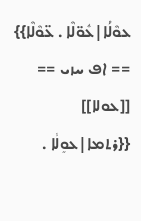ܥܘܶܠܳܐ|ܥܽܘ̈ܠܶܐ . ܥ̈ܘܶܠܶܐ}}
== ܐܦ ܚܙܝ ==
[[ܥܘܠܐ]]
{{ܪܬܡܐ|ܥܘܸܠܵܐ .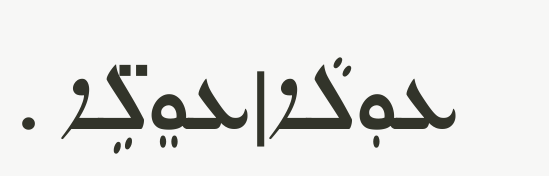ܥܘܼܠܵܐ|ܥܘܸܠܹ̈ܐ .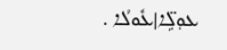ܥܘܼܠܹ̈ܐ|ܥܽܘܠܳܐ .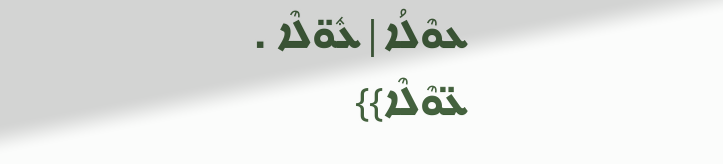ܥܘܶܠܳܐ|ܥܽܘ̈ܠܶܐ . ܥ̈ܘܶܠܶܐ}}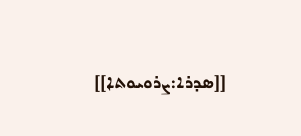[[ܣܕܪܐ:ܨܪܘܝܘܬܐ]]